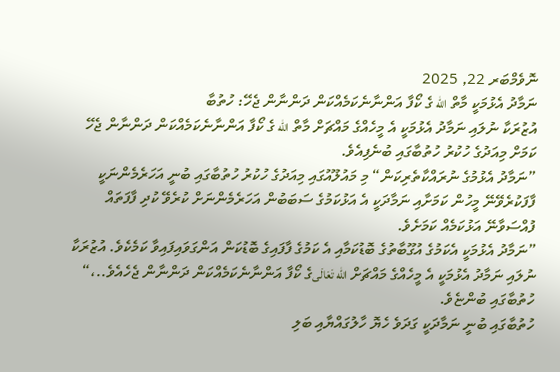ނޮވެމްބަރ 22, 2025
ނަމާދު އެޅުމަކީ މާތް الله ގެ ކޯފާ އަންނާނެކަމެއްކަން ދަންނާން ޖެހޭ: ހުތުބާ
އުޒުރަކާ ނުލައި ނަމާދު އެޅުމަކީ އެ މީހެއްގެ މައްޗަށް މާތް الله ގެ ކޯފާ އަންނާނެކަމެއްކަން ދަންނާން ޖެހޭ ކަމަށް މިއަދުގެ ހުކުރު ހުތުބާގައި ބުނެފިއެވެ.
”ނަމާދު އެޅުމުގެ ނުރައްކާތެރިކަން“ މި މައުލޫއުގައި މިއަދުގެ ހުކުރު ހުތުބާގައި ބުނީ އަހަރެމެންނަކީ ފާފަކުރެވޭނޭ މީހުން ކަމަށާއި ނަމާދަކީ އެ އަޅުކަމުގެ ސަބަބުން އަހަރެމެންނަށް ކުރެވޭ ކުދި ފާފަތައް ފުއްސަވާނޭ އަޅުކަމެއް ކަމަށެވެ.
”ނަމާދު އެޅުމަކީ އެކަމުގެ އުގޫބާތުގެ ބޮޑުކަމާއި އެ ކަމުގެ ފާފައިގެ ބޮޑުކަން އަންގަވައިފައިވާ ކަމެކެވެ. އުޒުރަކާ ނުލައި ނަމާދު އެޅުމަކީ އެ މީހެއްގެ މައްޗަށް الله تَعَالَىގެ ކޯފާ އަންނާނެކަމެއްކަން ދަންނާން ޖެހެއެވެ..،“ ހުތުބާގައި ބުންޏެވެ.
ހުތުބާގައި ބުނީ ނަމާދަކީ ގަދަވެ ހެޔޮ ހާލުގައްޔާއި ބަލި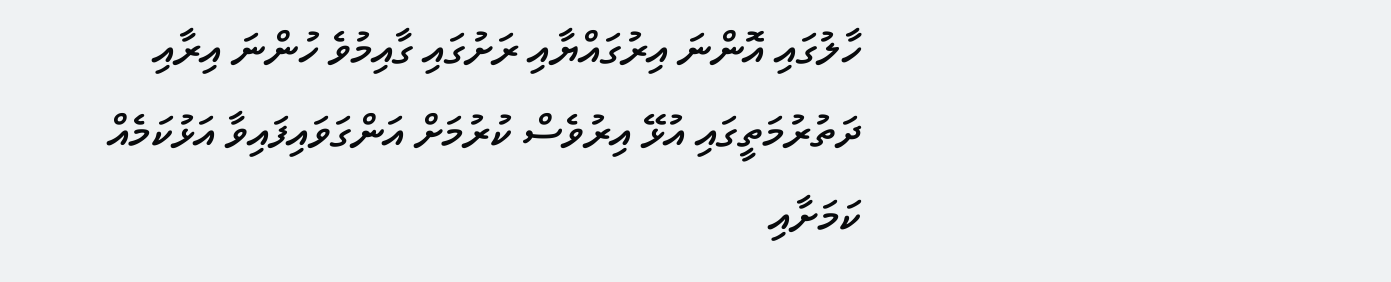ހާލުގައި އޮންނަ އިރުގައްޔާއި ރަށުގައި ގާއިމުވެ ހުންނަ އިރާއި ދަތުރުމަތީގައި އުޅޭ އިރުވެސް ކުރުމަށް އަންގަވައިފައިވާ އަޅުކަމެއް ކަމަށާއި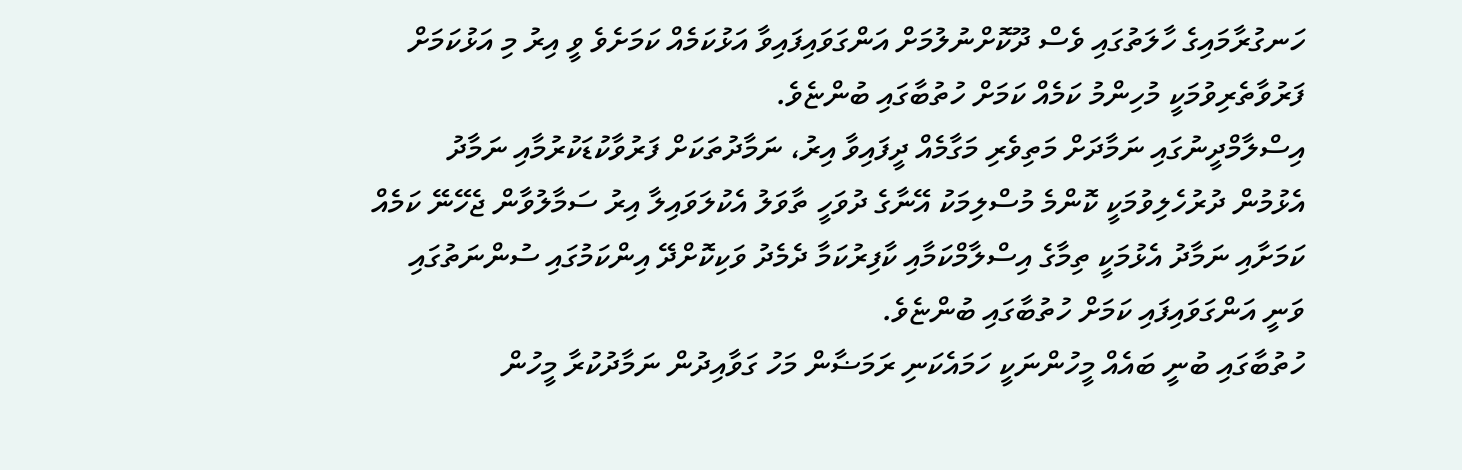ހަނގުރާމައިގެ ހާލަތުގައި ވެސް ދޫކޮށްނުލުމަށް އަންގަވައިފައިވާ އަޅުކަމެއް ކަމަށެވެ ވީ އިރު މި އަޅުކަމަށް ފަރުވާތެރިވުމަކީ މުހިންމު ކަމެއް ކަމަށް ހުތުބާގައި ބުންޏެވެ.
އިސްލާމްދީނުގައި ނަމާދަށް މަތިވެރި މަގާމެއް ދީފައިވާ އިރު، ނަމާދުތަކަށް ފަރުވާކުޑަކުރުމާއި ނަމާދު އެޅުމުން ދުރުހެލިވުމަކީ ކޮންމެ މުސްލިމަކު އޭނާގެ ދުވަހީ ތާވަލު އެކުލަވައިލާ އިރު ސަމާލުވާން ޖެހޭނޭ ކަމެއް ކަމަށާއި ނަމާދު އެޅުމަކީ ތިމާގެ އިސްލާމްކަމާއި ކާފިރުކަމާ ދެމެދު ވަކިކޮށްދޭ އިންކަމުގައި ސުންނަތުގައި ވަނީ އަންގަވައިފައި ކަމަށް ހުތުބާގައި ބުންޏެވެ.
ހުތުބާގައި ބުނީ ބައެއް މީހުންނަކީ ހަމައެކަނި ރަމަޟާން މަހު ގަވާއިދުން ނަމާދުކުރާ މީހުން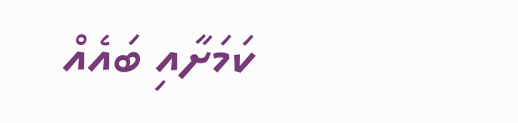ކަމަށާއި ބައެއް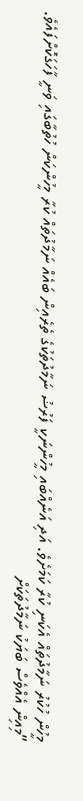މީހުން ހުކުރު ނަމާދުތައް އެކަނި ކުރާ ކަމަށެވެ. އަދި އަނެއްބައި މީހުންނަކީ ފަރުޟު ނަމާދުތަކުގެ ތެރެއިން ބައެއް ނަމާދުތައް ކުރާ މީހުންކަން ހުތުބާގައި ވަނީ ފާހަގަކޮށްފައެވެ.
”މިއިން އެއްވެސް ބަޔަކު ނަމާދުތަކަށް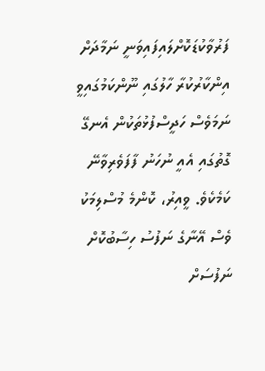ފަރުވާކުޑަކޮށްލައިފައިވަނީ ނަމާދަށް އިންކާރުކުރާ ހާލުގައި ނޫންކަމުގައިވީ ނަމަވެސް ހަދީސްފުޅުތަކުން އެނގޭ ގޮތުގައި އެއީ ނުހަނު ފާފަވެރިވާނޭ ކަމެކެވެ. ވީއިރު، ކޮންމެ މުސްލިމަކު ވެސް އޭނާގެ ނަފުސު ހިސާބުކޮށް ނަފުސަށް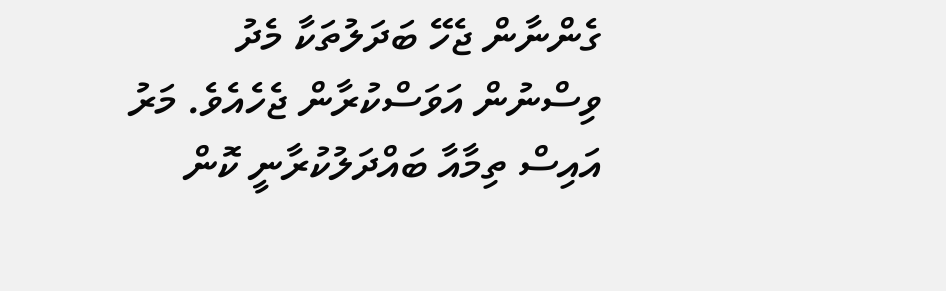ގެންނާން ޖެހޭ ބަދަލުތަކާ މެދު ވިސްނުން އަވަސްކުރާން ޖެހެއެވެ. މަރު އައިސް ތިމާއާ ބައްދަލުކުރާނީ ކޮން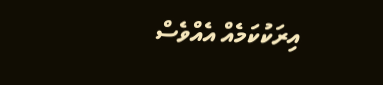އިރަކުކަމެއް އެއްވެސް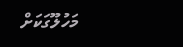މަހުލޫގަކަށް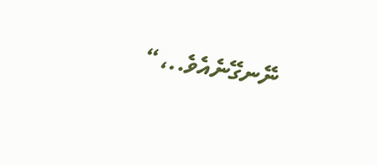ނޭނގޭނެއެވެ..،“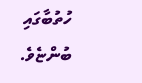ހުތުބާގައި ބުންޏެވެ.